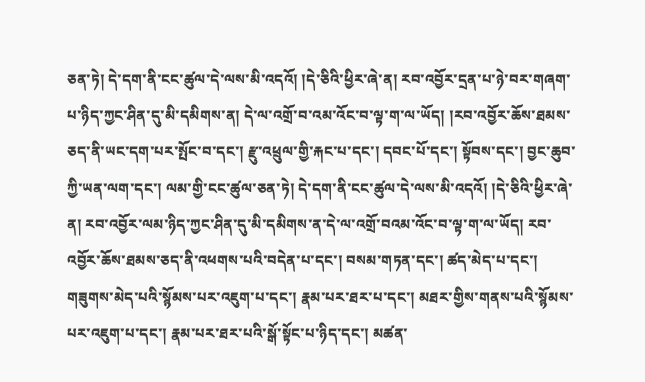ཅན་ཏེ། དེ་དག་ནི་ངང་ཚུལ་དེ་ལས་མི་འདའོ། །དེ་ཅིའི་ཕྱིར་ཞེ་ན། རབ་འབྱོར་དྲན་པ་ཉེ་བར་གཞག་པ་ཉིད་ཀྱང་ཤིན་དུ་མི་དམིགས་ན། དེ་ལ་འགྲོ་བ་འམ་འོང་བ་ལྟ་ག་ལ་ཡོད། །རབ་འབྱོར་ཆོས་ཐམས་ཅད་ནི་ཡང་དག་པར་སྤོང་བ་དང་། རྫུ་འཕྲུལ་གྱི་རྐང་པ་དང་། དབང་པོ་དང་། སྟོབས་དང་། བྱང་ཆུབ་ཀྱི་ཡན་ལག་དང་། ལམ་གྱི་ངང་ཚུལ་ཅན་ཏེ། དེ་དག་ནི་ངང་ཚུལ་དེ་ལས་མི་འདའོ། །དེ་ཅིའི་ཕྱིར་ཞེ་ན། རབ་འབྱོར་ལམ་ཉིད་ཀྱང་ཤིན་དུ་མི་དམིགས་ན་དེ་ལ་འགྲོ་བའམ་འོང་བ་ལྟ་ག་ལ་ཡོད། རབ་འབྱོར་ཆོས་ཐམས་ཅད་ནི་འཕགས་པའི་བདེན་པ་དང་། བསམ་གཏན་དང་། ཚད་མེད་པ་དང་། གཟུགས་མེད་པའི་སྙོམས་པར་འཇུག་པ་དང་། རྣམ་པར་ཐར་པ་དང་། མཐར་གྱིས་གནས་པའི་སྙོམས་པར་འཇུག་པ་དང་། རྣམ་པར་ཐར་པའི་སྒོ་སྟོང་པ་ཉིད་དང་། མཚན་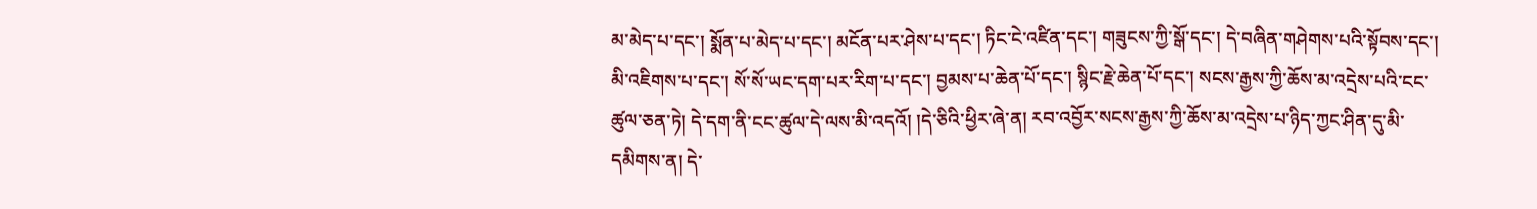མ་མེད་པ་དང་། སྨོན་པ་མེད་པ་དང་། མངོན་པར་ཤེས་པ་དང་། ཏིང་ངེ་འཛིན་དང་། གཟུངས་ཀྱི་སྒོ་དང་། དེ་བཞིན་གཤེགས་པའི་སྟོབས་དང་། མི་འཇིགས་པ་དང་། སོ་སོ་ཡང་དག་པར་རིག་པ་དང་། བྱམས་པ་ཆེན་པོ་དང་། སྙིང་རྗེ་ཆེན་པོ་དང་། སངས་རྒྱས་ཀྱི་ཆོས་མ་འདྲེས་པའི་ངང་ཚུལ་ཅན་ཏེ། དེ་དག་ནི་ངང་ཚུལ་དེ་ལས་མི་འདའོ། །དེ་ཅིའི་ཕྱིར་ཞེ་ན། རབ་འབྱོར་སངས་རྒྱས་ཀྱི་ཆོས་མ་འདྲེས་པ་ཉིད་ཀྱང་ཤིན་དུ་མི་དམིགས་ན། དེ་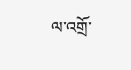ལ་འགྲོ་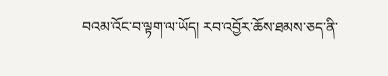བའམ་འོང་བ་ལྟག་ལ་ཡོད། རབ་འབྱོར་ཆོས་ཐམས་ཅད་ནི་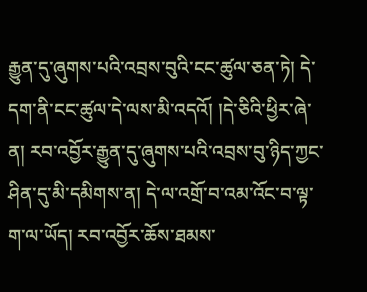རྒྱུན་དུ་ཞུགས་པའི་འབྲས་བུའི་ངང་ཚུལ་ཅན་ཏེ། དེ་དག་ནི་ངང་ཚུལ་དེ་ལས་མི་འདའོ། །དེ་ཅིའི་ཕྱིར་ཞེ་ན། རབ་འབྱོར་རྒྱུན་དུ་ཞུགས་པའི་འབྲས་བུ་ཉིད་ཀྱང་ཤིན་དུ་མི་དམིགས་ན། དེ་ལ་འགྲོ་བ་འམ་འོང་བ་ལྟ་ག་ལ་ཡོད། རབ་འབྱོར་ཆོས་ཐམས་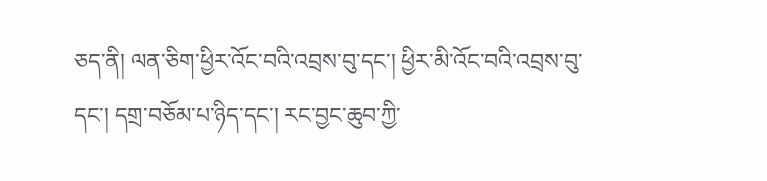ཅད་ནི། ལན་ཅིག་ཕྱིར་འོང་བའི་འབྲས་བུ་དང་། ཕྱིར་མི་འོང་བའི་འབྲས་བུ་དང་། དགྲ་བཅོམ་པ་ཉིད་དང་། རང་བྱང་ཆུབ་ཀྱི་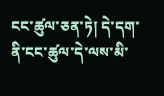ངང་ཚུལ་ཅན་ཏེ། དེ་དག་ནི་ངང་ཚུལ་དེ་ལས་མི་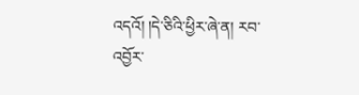འདའོ། །དེ་ཅིའི་ཕྱིར་ཞེ་ན། རབ་འབྱོར་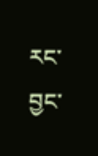རང་བྱང་